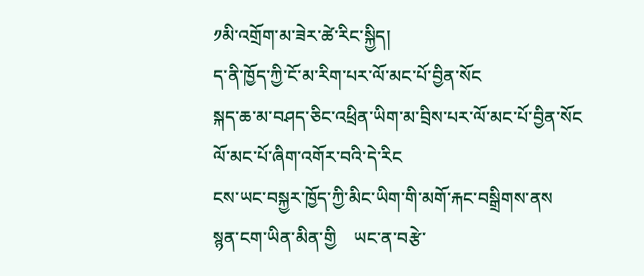༡མི་འགྲོག་མ་ཟེར་ཚེ་རིང་སྐྱིད།
ད་ནི་ཁྱོད་ཀྱི་ངོ་མ་རིག་པར་ལོ་མང་པོ་བྱིན་སོང
སྐད་ཆ་མ་བཤད་ཅིང་འཕྲིན་ཡིག་མ་བྲིས་པར་ལོ་མང་པོ་བྱིན་སོང
ལོ་མང་པོ་ཞིག་འགོར་བའི་དེ་རིང
ངས་ཡང་བསྐྱར་ཁྱོད་ཀྱི་མིང་ཡིག་གི་མགོ་རྐང་བསྒྲིགས་ནས
སྙན་ངག་ཡིན་མིན་གྱི    ཡང་ན་བརྩེ་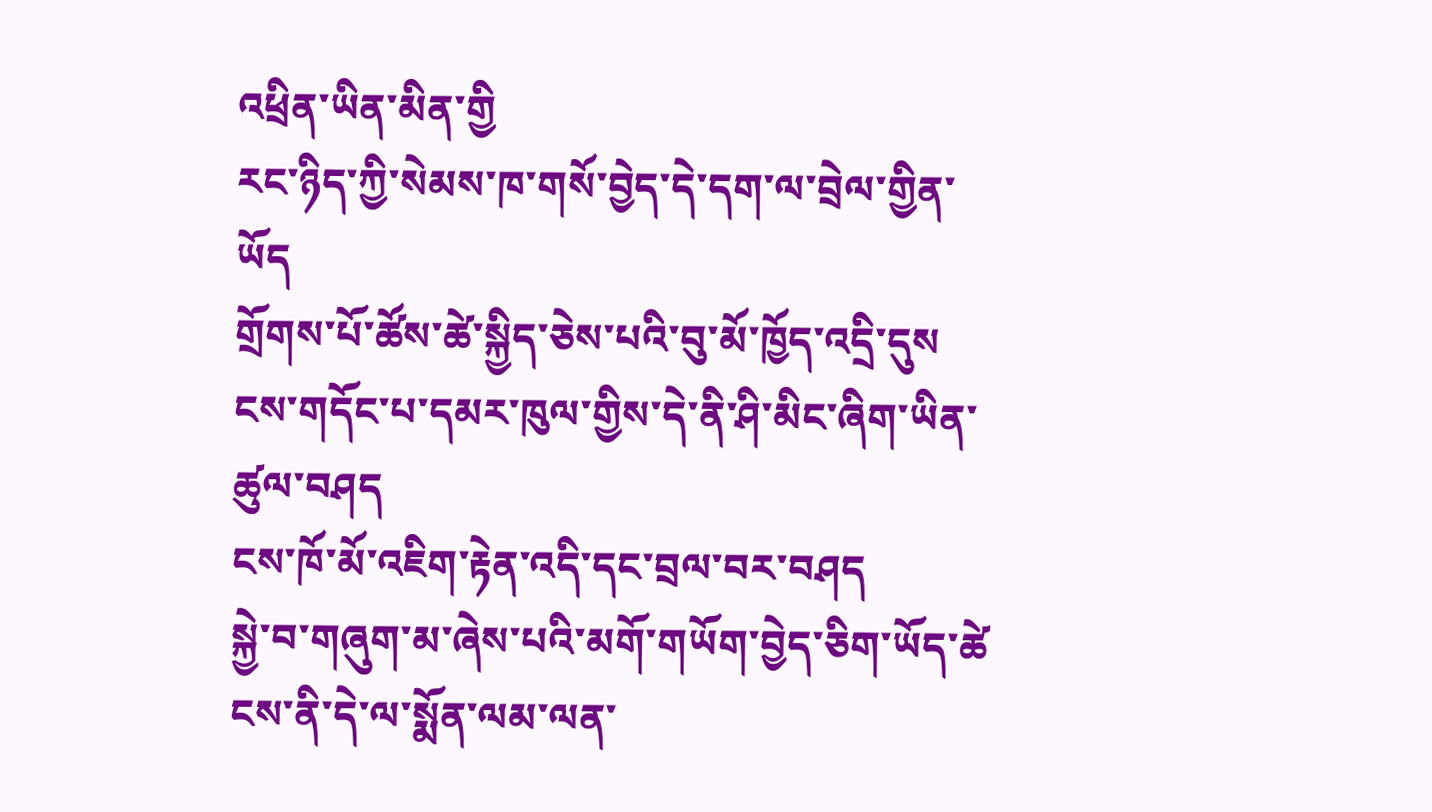འཕྲིན་ཡིན་མིན་གྱི
རང་ཉིད་ཀྱི་སེམས་ཁ་གསོ་བྱེད་དེ་དག་ལ་བྲེལ་གྱིན་ཡོད
གྲོགས་པོ་ཚོས་ཚེ་སྐྱིད་ཅེས་པའི་བུ་མོ་ཁྱོད་འདྲི་དུས
ངས་གདོང་པ་དམར་ཁུལ་གྱིས་དེ་ནི་ཤི་མིང་ཞིག་ཡིན་ཚུལ་བཤད
ངས་ཁོ་མོ་འཇིག་རྟེན་འདི་དང་བྲལ་བར་བཤད
སྐྱེ་བ་གཞུག་མ་ཞེས་པའི་མགོ་གཡོག་བྱེད་ཅིག་ཡོད་ཚེ
ངས་ནི་དེ་ལ་སྨོན་ལམ་ལན་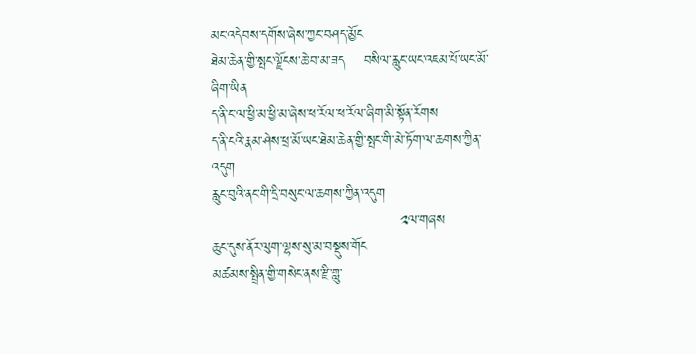མང་འདེབས་དགོས་ཞེས་ཀྱང་བཤད་མྱོང
ཐེམ་ཆེན་གྱི་སྤང་ལྗོངས་ཆེ་བ་མ་ཟད    བསིལ་རླུང་ཡང་འཇམ་པོ་ཡང་མོ་ཞིག་ཡིན
ད་ནི་ང་ལ་ཕྱི་མ་ཕྱི་མ་ཞེས་ཕ་རོལ་ཕ་རོལ་ཞིག་མི་སྟོན་རོགས
ད་ནི་ངའི་རྣམ་ཤེས་ཕྲ་མོ་ཡང་ཐེམ་ཆེན་གྱི་སྤང་གི་མེ་ཏོག་ལ་ཆགས་ཀྱིན་འདུག
རླུང་བུའི་ནང་གི་དྲི་བསུང་ལ་ཆགས་ཀྱིན་འདུག
                                        ༢ལ་གཞས
ཆུང་དུས་ནོར་ལུག་ལྷས་སུ་མ་བསྡུས་གོང
མཚམས་སྤྲིན་གྱི་གསེང་ནས་རྫི་གླུ་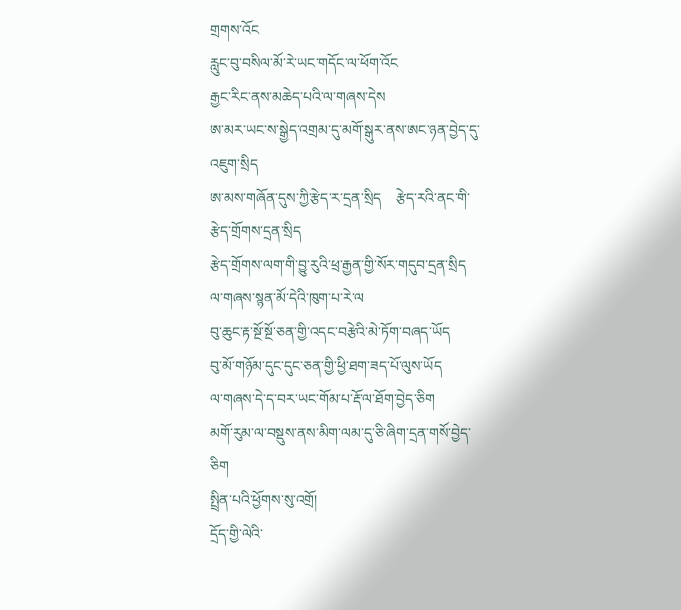གྲགས་འོང
རླུང་བུ་བསིལ་མོ་རེ་ཡང་གདོང་ལ་ཕོག་འོང
རྒྱང་རིང་ནས་མཆེད་པའི་ལ་གཞས་དེས
ཨ་མར་ཡང་ས་སྒྱེད་འགྲམ་དུ་མགོ་སྒུར་ནས་ཨང་ཉན་བྱེད་དུ་འཇུག་སྲིད
ཨ་མས་གཞོན་དུས་ཀྱི་རྩེད་ར་དྲན་སྲིད    རྩེད་རའི་ནང་གི་རྩེད་གྲོགས་དྲན་སྲིད
རྩེད་གྲོགས་ལག་གི་བྱུ་རུའི་ཕྲ་རྒྱན་གྱི་སོར་གདུབ་དྲན་སྲིད
ལ་གཞས་སྙན་མོ་དེའི་ཁུག་པ་རེ་ལ
བུ་ཆུང་རྟ་སྔོ་སྔོ་ཅན་གྱི་འདང་བརྩེའི་མེ་ཏོག་བཞད་ཡོད
བུ་མོ་གཉོམ་དུང་དུང་ཅན་གྱི་ཕྱི་ཐག་ཟད་པོ་ལུས་ཡོད
ལ་གཞས་དེ་ད་བར་ཡང་གོམ་པ་རྡོ་ལ་ཐོག་བྱེད་ཅིག
མགོ་རུམ་ལ་བསྡུས་ནས་མིག་ལམ་དུ་ཅི་ཞིག་དྲན་གསོ་བྱེད་ཅིག
སྤྲིན་པའི་ཕྱོགས་སུ་འགྲོ།
དྲོད་གྱི་ལེའི་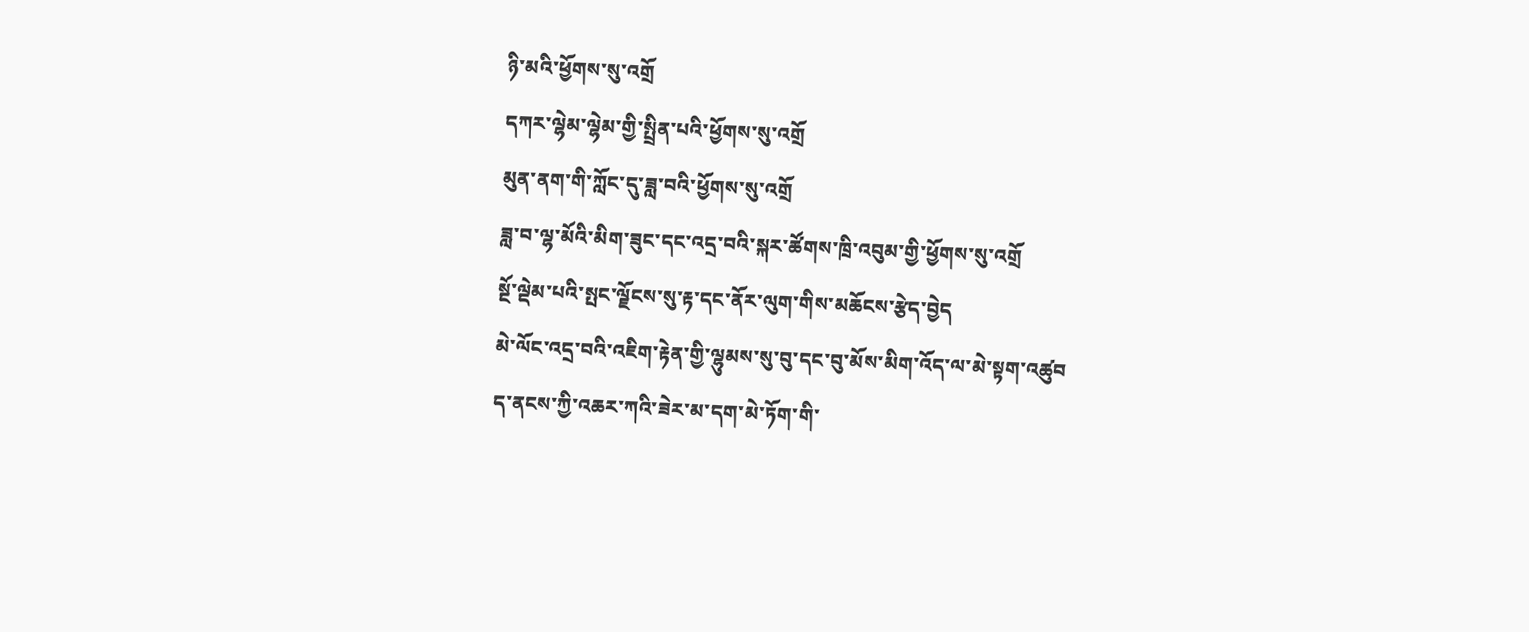ཉི་མའི་ཕྱོགས་སུ་འགྲོ
དཀར་ལྷེམ་ལྷེམ་གྱི་སྤྲིན་པའི་ཕྱོགས་སུ་འགྲོ
མུན་ནག་གི་ཀློང་དུ་ཟླ་བའི་ཕྱོགས་སུ་འགྲོ
ཟླ་བ་ལྷ་མོའི་མིག་ཟུང་དང་འདྲ་བའི་སྐར་ཚོགས་ཁྲི་འབུམ་གྱི་ཕྱོགས་སུ་འགྲོ
སྔོ་ལྡེམ་པའི་སྤང་ལྗོངས་སུ་རྟ་དང་ནོར་ལུག་གིས་མཆོངས་རྩེད་བྱེད
མེ་ལོང་འདྲ་བའི་འཇིག་རྟེན་གྱི་ལྷུམས་སུ་བུ་དང་བུ་མོས་མིག་འོད་ལ་མེ་སྟག་འཚུབ
ད་ནངས་ཀྱི་འཆར་ཀའི་ཟེར་མ་དག་མེ་ཏོག་གི་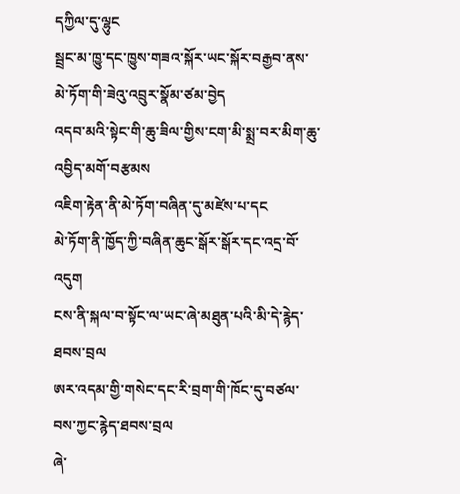དཀྱིལ་དུ་ལྷུང
སྦྲང་མ་ཁྱུ་དང་ཁྱུས་གཟའ་སྐོར་ཡང་སྐོར་བརྒྱབ་ནས་མེ་ཏོག་གི་ཟེའུ་འབྲུར་སྣོམ་ཙམ་བྱེད
འདབ་མའི་སྟེང་གི་ཆུ་ཟིལ་གྱིས་ངག་མི་སྨྲ་བར་མིག་ཆུ་འབྱིད་མགོ་བརྩམས
འཇིག་རྟེན་ནི་མེ་ཏོག་བཞིན་དུ་མཛེས་པ་དང
མེ་ཏོག་ནི་ཁྱོད་ཀྱི་བཞིན་ཆུང་སྒོར་སྒོར་དང་འདྲ་བོ་འདུག
ངས་ནི་སྐལ་བ་སྟོང་ལ་ཡང་ཞེ་མཐུན་པའི་མི་དེ་རྙེད་ཐབས་བྲལ
ཨར་འདམ་གྱི་གསེང་དང་རི་བྲག་གི་ཁོང་དུ་བཙལ་བས་ཀྱང་རྙེད་ཐབས་བྲལ
ཞེ་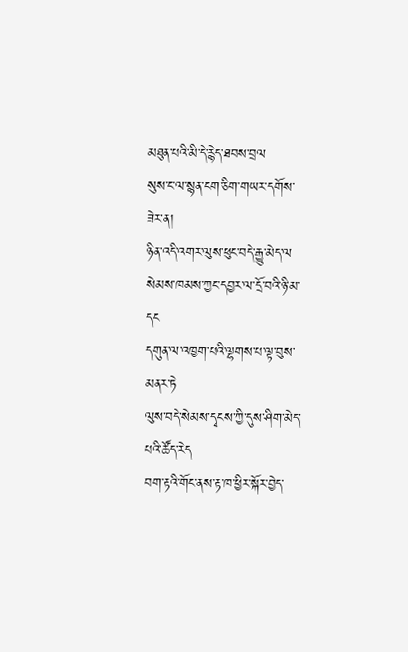མཐུན་པའི་མི་དེ་རྙེད་ཐབས་བྲལ
སུས་ང་ལ་སྙན་ངག་ཅིག་གཡར་དགོས་ཟེར་ན།
ཉིན་འདི་འགར་ལུས་ཕུང་བདེ་རྒྱུ་མེད་ལ
སེམས་ཁམས་ཀྱང་དབྱར་ལ་དྲོ་བའི་ཉི་མ་དང
དགུན་ལ་འཁྱག་པའི་ལྷགས་པ་ལྟ་བུས་མནར་ཏེ
ལུས་བདེ་སེམས་དྭངས་ཀྱི་དུས་ཤིག་མེད་པའི་ཚོད་རེད
བག་རྟའི་གོང་ནས་རྟ་ཁ་ཕྱིར་སྐོར་བྱེད་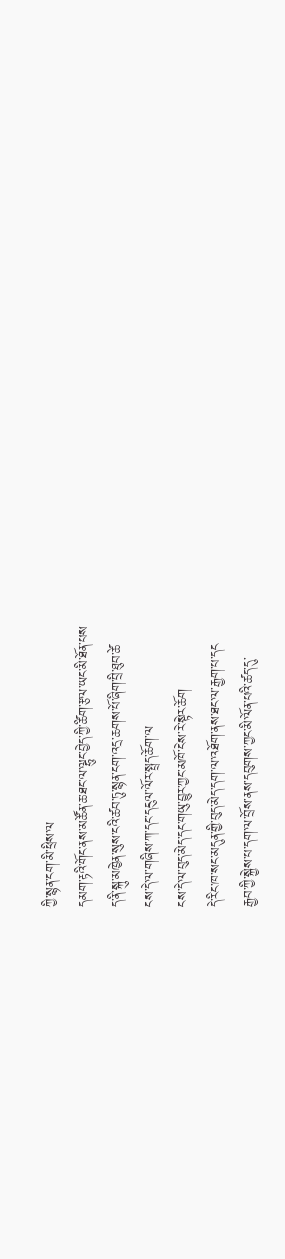ཀྱི་སྙན་ངག་མི་ཕྲིས་ལ
དམག་རྟའི་གོང་ནས་མཚོན་ཆ་ཐང་ལ་ལྷུང་བྱེད་ཀྱི་ཚིག་རྩལ་ཡང་མི་ཐོན་པས
ད་ནི་སྐུ་མཁྱེན་སུས་ངའི་ཚབ་ཏུ་སྙན་ངག་འདྲ་ཆགས་པོ་ཞིག་བྲི་ཐུབ་ཚེ
ངས་དེ་ལ་གཞིས་ཀ་དང་དངུལ་ལོར་སྤྲད་ཆོག་ལ
ངས་དེ་ལ་བུད་མེད་དང་གཡུ་བྱུར་ཀྱང་མཁོ་ངེས་རེ་སྟེར་ཆོག
དེ་རིང་ཁ་སང་མདུན་གྱི་བུད་མེད་དག་ལ་འཐོག་ནས་ཐང་ལ་རྒྱག་པ་དང
རྒྱབ་ཀྱི་སྐྱེས་པ་དག་ལ་བྲོས་ནས་དབུགས་ཀྱང་མི་ལོན་པའི་ཚད་དུ་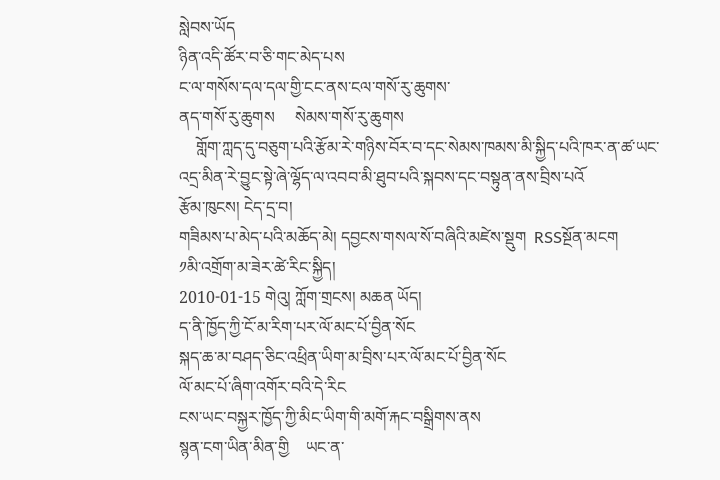སླེབས་ཡོད
ཉིན་འདི་ཚོར་བ་ཅི་གང་མེད་པས
ང་ལ་གསོས་དལ་དལ་གྱི་ངང་ནས་ངལ་གསོ་རུ་ཆུགས་
ནད་གསོ་རུ་ཆུགས     སེམས་གསོ་རུ་ཆུགས
    གློག་ཀླད་དུ་བཅུག་པའི་རྩོམ་རེ་གཉིས་བོར་བ་དང་སེམས་ཁམས་མི་སྐྱིད་པའི་ཁར་ན་ཚ་ཡང་འདྲ་མིན་རེ་བྱུང་སྟེ་ཞེ་ལྷོད་ལ་འབབ་མི་ཐུབ་པའི་སྐབས་དང་བསྟུན་ནས་བྲིས་པའོ
རྩོམ་ཁུངས། ངེད་དྲ་བ།
གཟིམས་པ་མེད་པའི་མཆོད་མེ། དབྱངས་གསལ་སོ་བཞིའི་མཛེས་སྡུག  RSSསྔོན་མངག
༡མི་འགྲོག་མ་ཟེར་ཚེ་རིང་སྐྱིད།
2010-01-15 གེའུ། ཀློག་གྲངས། མཆན ཡོད།
ད་ནི་ཁྱོད་ཀྱི་ངོ་མ་རིག་པར་ལོ་མང་པོ་བྱིན་སོང
སྐད་ཆ་མ་བཤད་ཅིང་འཕྲིན་ཡིག་མ་བྲིས་པར་ལོ་མང་པོ་བྱིན་སོང
ལོ་མང་པོ་ཞིག་འགོར་བའི་དེ་རིང
ངས་ཡང་བསྐྱར་ཁྱོད་ཀྱི་མིང་ཡིག་གི་མགོ་རྐང་བསྒྲིགས་ནས
སྙན་ངག་ཡིན་མིན་གྱི    ཡང་ན་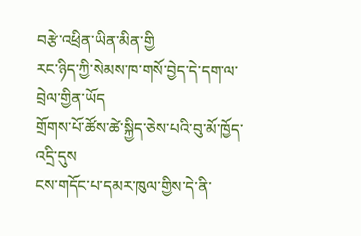བརྩེ་འཕྲིན་ཡིན་མིན་གྱི
རང་ཉིད་ཀྱི་སེམས་ཁ་གསོ་བྱེད་དེ་དག་ལ་བྲེལ་གྱིན་ཡོད
གྲོགས་པོ་ཚོས་ཚེ་སྐྱིད་ཅེས་པའི་བུ་མོ་ཁྱོད་འདྲི་དུས
ངས་གདོང་པ་དམར་ཁུལ་གྱིས་དེ་ནི་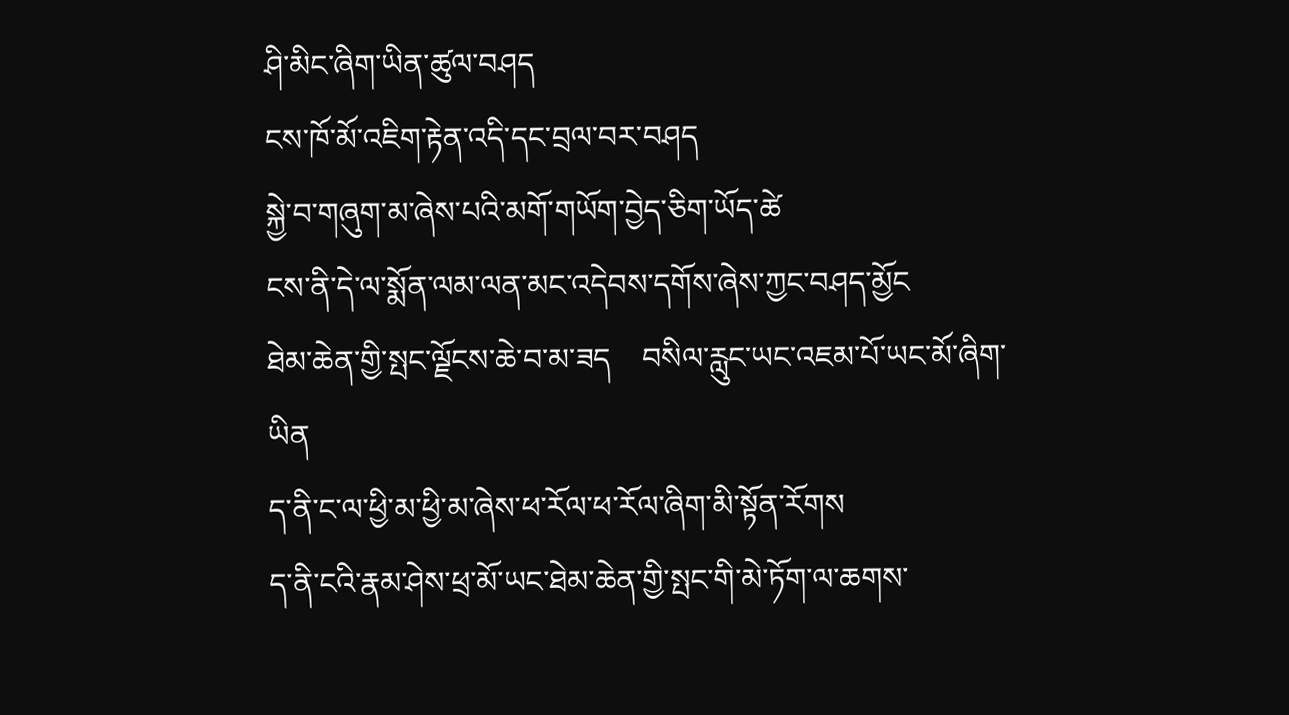ཤི་མིང་ཞིག་ཡིན་ཚུལ་བཤད
ངས་ཁོ་མོ་འཇིག་རྟེན་འདི་དང་བྲལ་བར་བཤད
སྐྱེ་བ་གཞུག་མ་ཞེས་པའི་མགོ་གཡོག་བྱེད་ཅིག་ཡོད་ཚེ
ངས་ནི་དེ་ལ་སྨོན་ལམ་ལན་མང་འདེབས་དགོས་ཞེས་ཀྱང་བཤད་མྱོང
ཐེམ་ཆེན་གྱི་སྤང་ལྗོངས་ཆེ་བ་མ་ཟད    བསིལ་རླུང་ཡང་འཇམ་པོ་ཡང་མོ་ཞིག་ཡིན
ད་ནི་ང་ལ་ཕྱི་མ་ཕྱི་མ་ཞེས་ཕ་རོལ་ཕ་རོལ་ཞིག་མི་སྟོན་རོགས
ད་ནི་ངའི་རྣམ་ཤེས་ཕྲ་མོ་ཡང་ཐེམ་ཆེན་གྱི་སྤང་གི་མེ་ཏོག་ལ་ཆགས་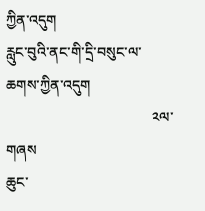ཀྱིན་འདུག
རླུང་བུའི་ནང་གི་དྲི་བསུང་ལ་ཆགས་ཀྱིན་འདུག
                                        ༢ལ་གཞས
ཆུང་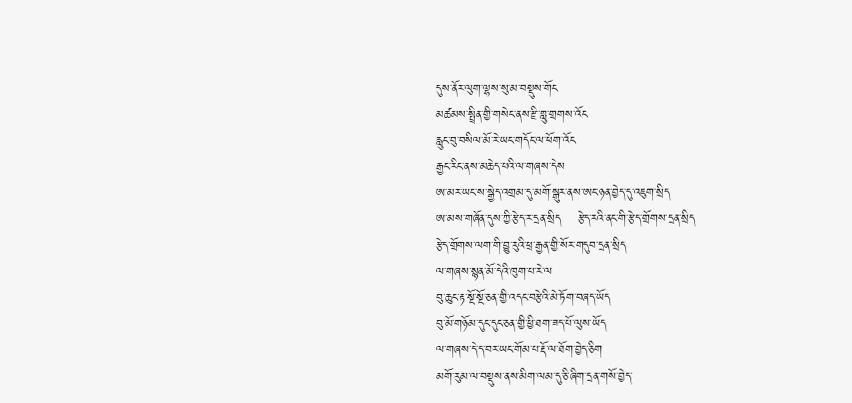དུས་ནོར་ལུག་ལྷས་སུ་མ་བསྡུས་གོང
མཚམས་སྤྲིན་གྱི་གསེང་ནས་རྫི་གླུ་གྲགས་འོང
རླུང་བུ་བསིལ་མོ་རེ་ཡང་གདོང་ལ་ཕོག་འོང
རྒྱང་རིང་ནས་མཆེད་པའི་ལ་གཞས་དེས
ཨ་མར་ཡང་ས་སྒྱེད་འགྲམ་དུ་མགོ་སྒུར་ནས་ཨང་ཉན་བྱེད་དུ་འཇུག་སྲིད
ཨ་མས་གཞོན་དུས་ཀྱི་རྩེད་ར་དྲན་སྲིད    རྩེད་རའི་ནང་གི་རྩེད་གྲོགས་དྲན་སྲིད
རྩེད་གྲོགས་ལག་གི་བྱུ་རུའི་ཕྲ་རྒྱན་གྱི་སོར་གདུབ་དྲན་སྲིད
ལ་གཞས་སྙན་མོ་དེའི་ཁུག་པ་རེ་ལ
བུ་ཆུང་རྟ་སྔོ་སྔོ་ཅན་གྱི་འདང་བརྩེའི་མེ་ཏོག་བཞད་ཡོད
བུ་མོ་གཉོམ་དུང་དུང་ཅན་གྱི་ཕྱི་ཐག་ཟད་པོ་ལུས་ཡོད
ལ་གཞས་དེ་ད་བར་ཡང་གོམ་པ་རྡོ་ལ་ཐོག་བྱེད་ཅིག
མགོ་རུམ་ལ་བསྡུས་ནས་མིག་ལམ་དུ་ཅི་ཞིག་དྲན་གསོ་བྱེད་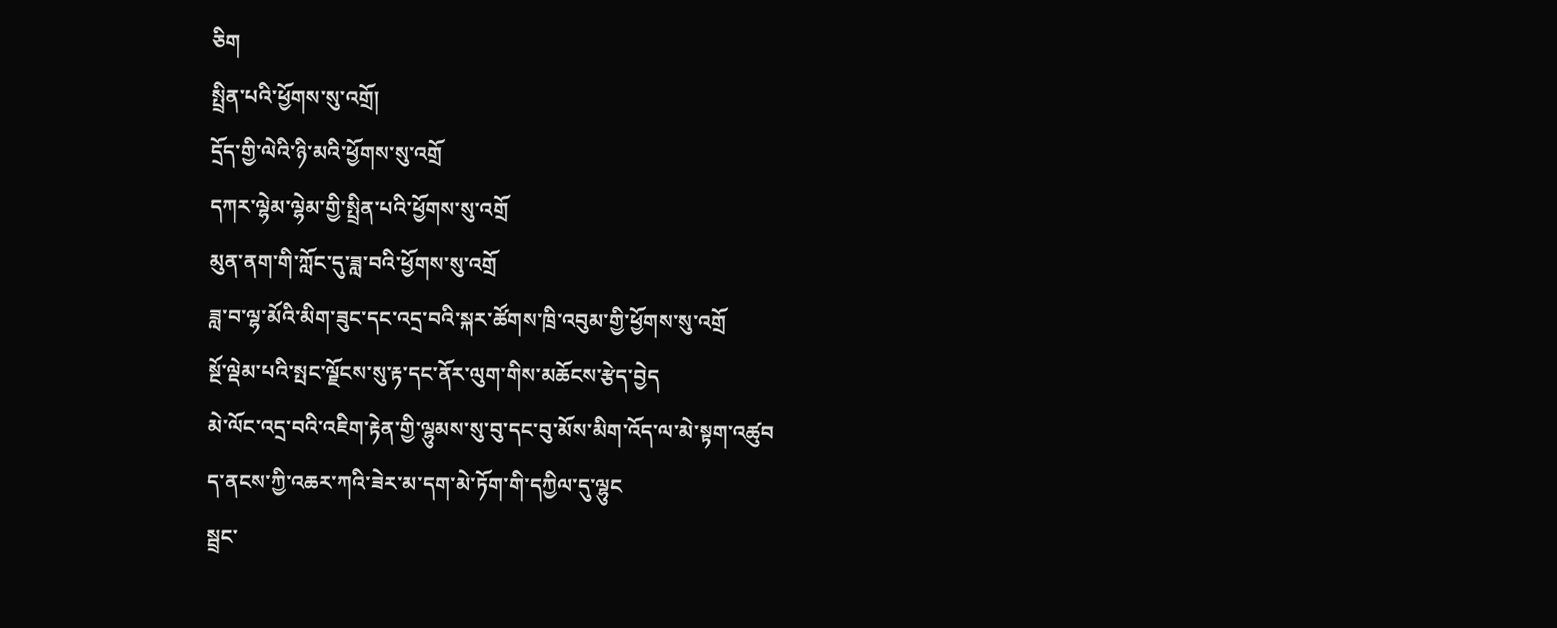ཅིག
སྤྲིན་པའི་ཕྱོགས་སུ་འགྲོ།
དྲོད་གྱི་ལེའི་ཉི་མའི་ཕྱོགས་སུ་འགྲོ
དཀར་ལྷེམ་ལྷེམ་གྱི་སྤྲིན་པའི་ཕྱོགས་སུ་འགྲོ
མུན་ནག་གི་ཀློང་དུ་ཟླ་བའི་ཕྱོགས་སུ་འགྲོ
ཟླ་བ་ལྷ་མོའི་མིག་ཟུང་དང་འདྲ་བའི་སྐར་ཚོགས་ཁྲི་འབུམ་གྱི་ཕྱོགས་སུ་འགྲོ
སྔོ་ལྡེམ་པའི་སྤང་ལྗོངས་སུ་རྟ་དང་ནོར་ལུག་གིས་མཆོངས་རྩེད་བྱེད
མེ་ལོང་འདྲ་བའི་འཇིག་རྟེན་གྱི་ལྷུམས་སུ་བུ་དང་བུ་མོས་མིག་འོད་ལ་མེ་སྟག་འཚུབ
ད་ནངས་ཀྱི་འཆར་ཀའི་ཟེར་མ་དག་མེ་ཏོག་གི་དཀྱིལ་དུ་ལྷུང
སྦྲང་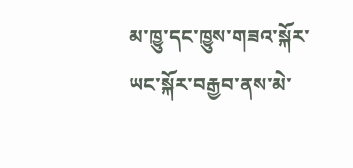མ་ཁྱུ་དང་ཁྱུས་གཟའ་སྐོར་ཡང་སྐོར་བརྒྱབ་ནས་མེ་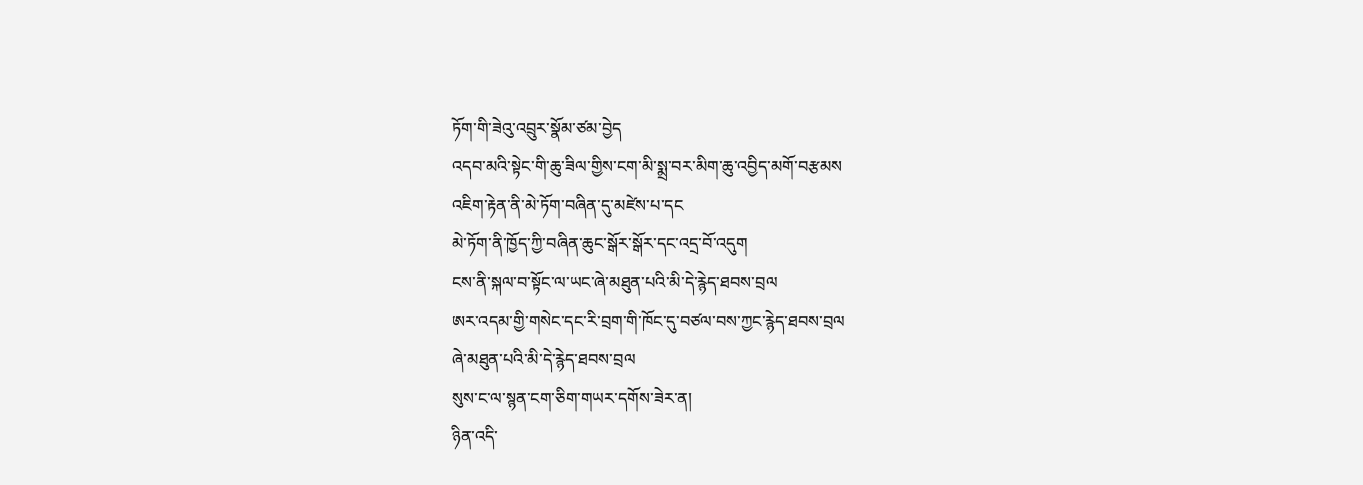ཏོག་གི་ཟེའུ་འབྲུར་སྣོམ་ཙམ་བྱེད
འདབ་མའི་སྟེང་གི་ཆུ་ཟིལ་གྱིས་ངག་མི་སྨྲ་བར་མིག་ཆུ་འབྱིད་མགོ་བརྩམས
འཇིག་རྟེན་ནི་མེ་ཏོག་བཞིན་དུ་མཛེས་པ་དང
མེ་ཏོག་ནི་ཁྱོད་ཀྱི་བཞིན་ཆུང་སྒོར་སྒོར་དང་འདྲ་བོ་འདུག
ངས་ནི་སྐལ་བ་སྟོང་ལ་ཡང་ཞེ་མཐུན་པའི་མི་དེ་རྙེད་ཐབས་བྲལ
ཨར་འདམ་གྱི་གསེང་དང་རི་བྲག་གི་ཁོང་དུ་བཙལ་བས་ཀྱང་རྙེད་ཐབས་བྲལ
ཞེ་མཐུན་པའི་མི་དེ་རྙེད་ཐབས་བྲལ
སུས་ང་ལ་སྙན་ངག་ཅིག་གཡར་དགོས་ཟེར་ན།
ཉིན་འདི་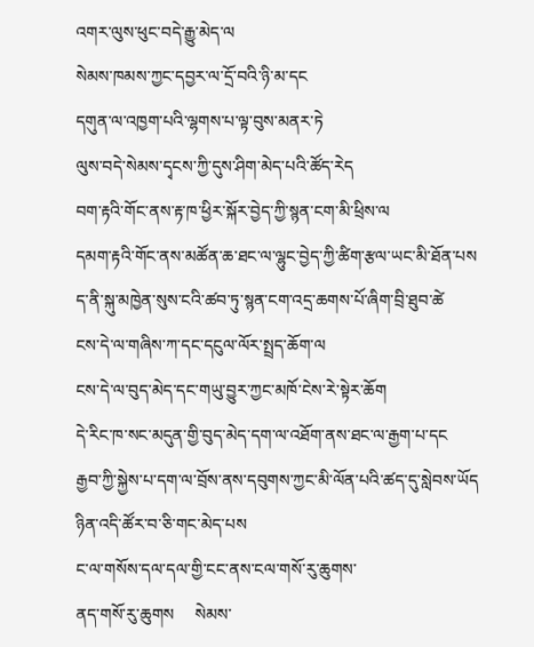འགར་ལུས་ཕུང་བདེ་རྒྱུ་མེད་ལ
སེམས་ཁམས་ཀྱང་དབྱར་ལ་དྲོ་བའི་ཉི་མ་དང
དགུན་ལ་འཁྱག་པའི་ལྷགས་པ་ལྟ་བུས་མནར་ཏེ
ལུས་བདེ་སེམས་དྭངས་ཀྱི་དུས་ཤིག་མེད་པའི་ཚོད་རེད
བག་རྟའི་གོང་ནས་རྟ་ཁ་ཕྱིར་སྐོར་བྱེད་ཀྱི་སྙན་ངག་མི་ཕྲིས་ལ
དམག་རྟའི་གོང་ནས་མཚོན་ཆ་ཐང་ལ་ལྷུང་བྱེད་ཀྱི་ཚིག་རྩལ་ཡང་མི་ཐོན་པས
ད་ནི་སྐུ་མཁྱེན་སུས་ངའི་ཚབ་ཏུ་སྙན་ངག་འདྲ་ཆགས་པོ་ཞིག་བྲི་ཐུབ་ཚེ
ངས་དེ་ལ་གཞིས་ཀ་དང་དངུལ་ལོར་སྤྲད་ཆོག་ལ
ངས་དེ་ལ་བུད་མེད་དང་གཡུ་བྱུར་ཀྱང་མཁོ་ངེས་རེ་སྟེར་ཆོག
དེ་རིང་ཁ་སང་མདུན་གྱི་བུད་མེད་དག་ལ་འཐོག་ནས་ཐང་ལ་རྒྱག་པ་དང
རྒྱབ་ཀྱི་སྐྱེས་པ་དག་ལ་བྲོས་ནས་དབུགས་ཀྱང་མི་ལོན་པའི་ཚད་དུ་སླེབས་ཡོད
ཉིན་འདི་ཚོར་བ་ཅི་གང་མེད་པས
ང་ལ་གསོས་དལ་དལ་གྱི་ངང་ནས་ངལ་གསོ་རུ་ཆུགས་
ནད་གསོ་རུ་ཆུགས     སེམས་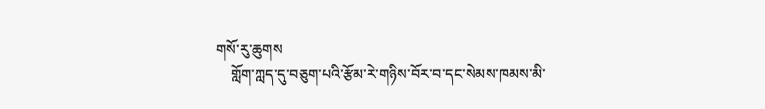གསོ་རུ་ཆུགས
    གློག་ཀླད་དུ་བཅུག་པའི་རྩོམ་རེ་གཉིས་བོར་བ་དང་སེམས་ཁམས་མི་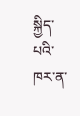སྐྱིད་པའི་ཁར་ན་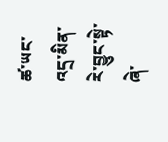ཚ་ཡང་འདྲ་མིན་རེ་བྱུང་སྟེ་ཞེ་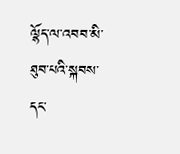ལྷོད་ལ་འབབ་མི་ཐུབ་པའི་སྐབས་དང་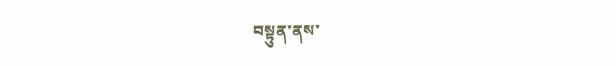བསྟུན་ནས་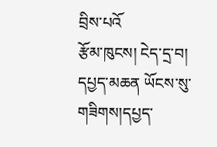བྲིས་པའོ
རྩོམ་ཁུངས། ངེད་དྲ་བ།
དཔྱད་མཆན ཡོངས་སུ་གཟིགས།དཔྱད་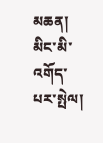མཆན།
མིང་མི་འགོད་པར་སྤེལ།